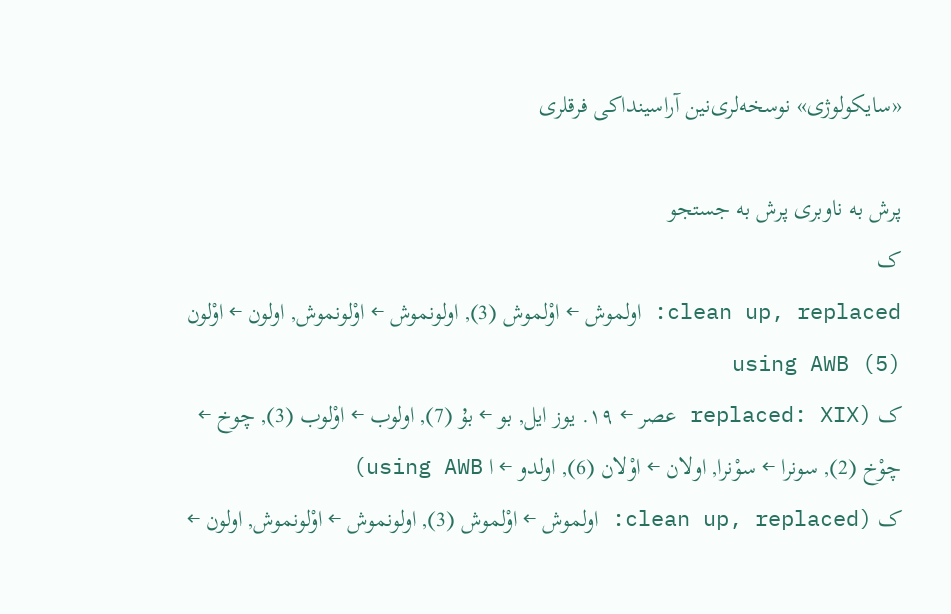«سایکولوژی» نوسخه‌لری‌نین آراسینداکی فرقلری

پرش به ناوبری پرش به جستجو
ک
clean up, replaced: اولموش ← اوْلموش (3), اولونموش‌ ← اوْلونموش‌, اولون ← اوْلون (5) using AWB
ک (replaced: XIX عصر ← ۱۹. یوز ایل, بو ← بۇ (7), اولوب ← اوْلوب (3), چوخ ← چوْخ (2), سونرا ← سوْنرا, اولان ← اوْلان (6), اولدو ← ا using AWB)
ک (clean up, replaced: اولموش ← اوْلموش (3), اولونموش‌ ← اوْلونموش‌, اولون ←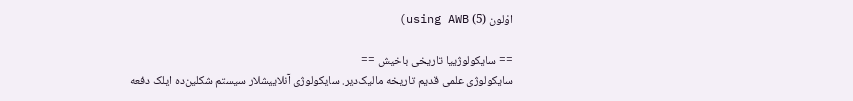اوْلون (5) using AWB)

== سایکولوژییا تاریخی باخیش ==
سایکولوژی علمی قدیم تاریخه مالیک‌دیر. سایکولوژی آنلاییشلار سیستم شکلین‌ده ایلک دفعه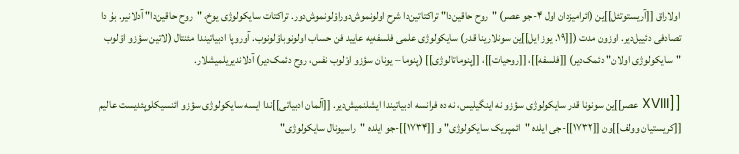اولاراق [[آریستوتئل]]ین (ائرامیزدان اول ۴-جو عصر) "روح حاقین‌دا" تراکتاتین‌دا شرح اولونموش‌دوراوْلونموش‌دور. تراکتات سایکولوژی یوخ، "روح حاقین‌دا" آدلانیر. بۇ دا تصادفی دئییل‌دیر. اوزون مدت ([[۱۹. یوز ایل]]ین سونلارینا قدر) سایکولوژی علمی فلسفه‌یه عایید فن حساب اولونوباوْلونوب. آوروپا ادبیاتیندا مئنتال (لاتین سؤزو اوْلوب "سایکولوژی اولان" دئمک‌دیر) [[فلسفه]]، [[روحیات]]، [[پنوماتالوژی]] (پنوما – یونان سؤزو اوْلوب نفس، روح دئمک‌دیر) آدلاندیریلمیشلار.

[[XVIII عصر]]ین سونونا قدر سایکولوژی سؤزو نه اینگیلیس، نه ده فرانسه ادبیاتیندا ایشلنمیش‌دیر. [[آلمان ادبیاتی]]ندا ایسه سایکولوژی سؤزو ائنسیکلوپئدیست عالیم [[کریستیان وولف]]ون [[۱۷۳۲]]-جی ایلده "ائمپریک سایکولوژی" و [[۱۷۳۴]]-جو ایلده "راسیونال سایکولوژی"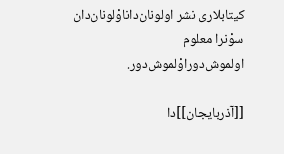کیتابلاری نشر اولونان‌داناوْلونان‌دان سوْنرا معلوم اولموش‌دوراوْلموش‌دور.

[[آذربایجان]]دا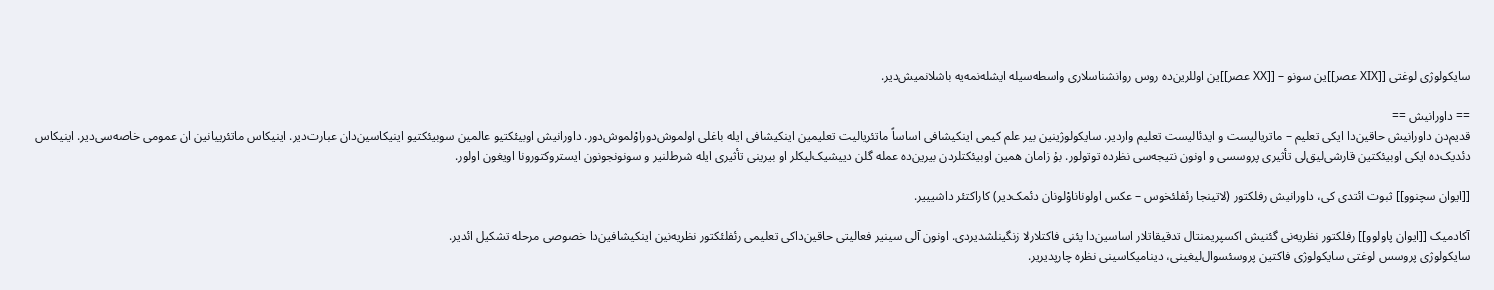سایکولوژی لوغتی [[XIX عصر]]ین سونو – [[XX عصر]]ین اوللرین‌ده روس روانشناسلاری واسطه‌سیله ایشله‌نمه‌یه باشلانمیش‌دیر.

== داورانیش ==
قدیم‌دن داورانیش حاقین‌دا ایکی تعلیم – ماتریالیست و ایدئالیست تعلیم واردیر. سایکولوژینین بیر علم کیمی اینکیشافی اساساً ماتئریالیت تعلیمین اینکیشافی ایله باغلی اولموش‌دوراوْلموش‌دور. داورانیش اوبیئکتیو عالمین سوبیئکتیو اینیکاسین‌دان عبارت‌دیر. اینیکاس ماتئرییانین ان عمومی خاصه‌سی‌دیر. اینیکاس دئدیک‌ده ایکی اوبیئکتین قارشی‌لیق‌لی تأثیری پروسسی و اونون نتیجه‌سی نظرده توتولور. بۇ زامان همین اوبیئکتلردن بیرین‌ده عمله گلن دییشیک‌لیکلر او بیرینی تأثیری ایله شرط‌لنیر و سونونجونون ایستروکتورونا اویغون اولور.

[[ایوان سچنوو]] ثبوت ائتدی کی، داورانیش رفلکتور (لاتینجا رئفلئخوس – عکس اولوناناوْلونان دئمک‌دیر) کاراکتئر داشیییر.

آکادمیک [[ایوان پاولوو]] رفلکتور نظریه‌نی گئنیش اکسپریمنتال تدقیقاتلار اساسین‌دا یئنی فاکتلارلا زنگینلشدیردی. اونون آلی سینیر فعالیتی حاقین‌داکی تعلیمی رئفلئکتور نظریه‌نین اینکیشافین‌دا خصوصی مرحله تشکیل ائدیر.
سایکولوژی پروسس لوغتی سایکولوژی فاکتین پروسئسوال‌لیغینی، دینامیکاسینی نظره چارپدیریر.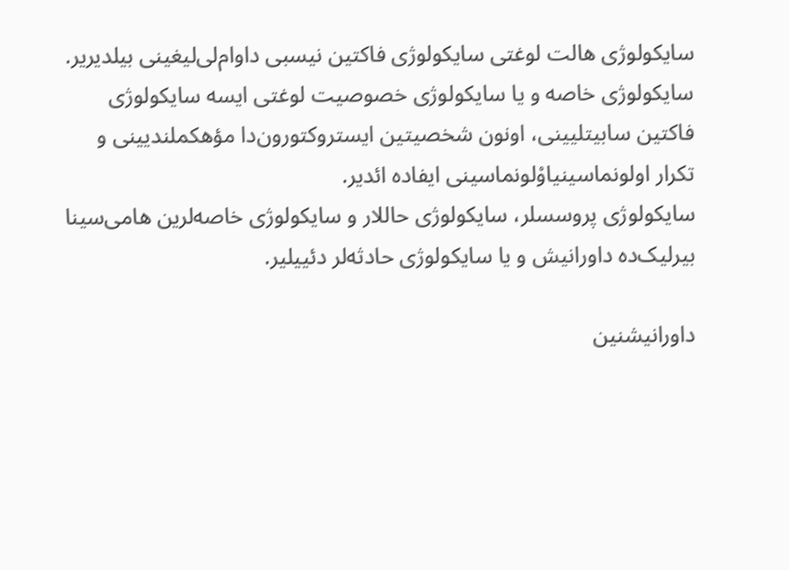سایکولوژی هالت لوغتی سایکولوژی فاکتین نیسبی داوام‌لی‌لیغینی بیلدیریر.
سایکولوژی خاصه و یا سایکولوژی خصوصیت لوغتی ایسه سایکولوژی فاکتین سابیتلیینی، اونون شخصیتین ایستروکتورون‌دا مؤهکملندیینی و تکرار اولونماسینیاوْلونماسینی ایفاده ائدیر.
سایکولوژی پروسسلر، سایکولوژی حاللار و سایکولوژی خاصه‌لرین هامی‌سینا بیرلیک‌ده داورانیش و یا سایکولوژی حادثه‌لر دئییلیر.

داورانیشنین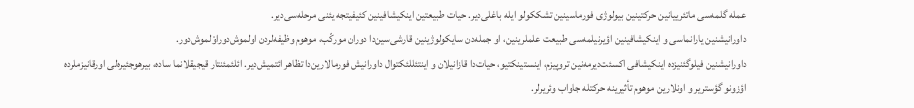عمله گلمه‌سی ماتئرییانین حرکتینین بیولوژی فورماسینین تشککولو ایله باغلی‌دیر. حیات طبیعتین اینکیشافینین کئیفیتجه یئنی مرحله‌سی‌دیر.
داورانیشنین یارانماسی و اینکیشافینین اؤیرنیلمه‌سی طبیعت علملرینین، او جمله‌دن سایکولوژینین قارشی‌سین‌دا دوران مورکّب، موهوم وظیفه‌لردن اولموش‌دوراوْلموش‌دور.
داورانیشنین فیلوگئنیزده اینکیشافی اکسئت‌دیرمه‌نین تروپیزم، اینستینکتیو، حیات‌دا قازانیلان و اینتئللئکتوال داورانیش فورمالارین‌دا تظاهر ائتمیش‌دیر. ائلئمئنتار قیجیقلانما ساده، بیرهوجئیره‌لی اورقانیزملرده اؤزونو گؤستریر و اونلارین موهوم تأثیرینه حرکتله جاواب وئریرلر.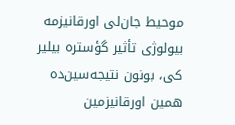موحیط جان‌لی اورقانیزمه بیولوژی تأثیر گؤستره بیلیر کی، بونون نتیجه‌سین‌ده همین اورقانیزمین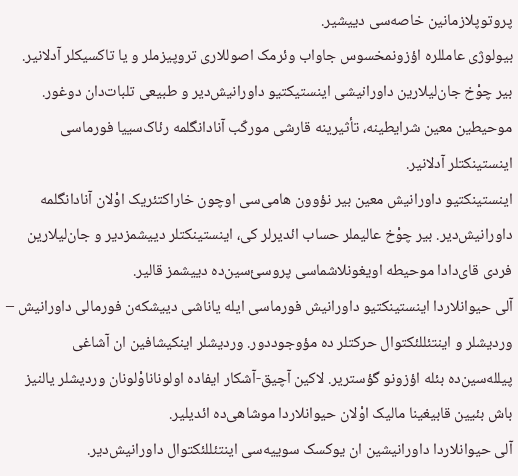پروتوپلازمانین خاصه‌سی دییشیر.
بیولوژی عامللره اؤزونمخسوس جاواب وئرمک اصوللاری تروپیزملر و یا تاکسیکلر آدلانیر.
بیر چوْخ جان‌لیلارین داورانیشی اینستیکتیو داورانیش‌دیر و طبیعی تلبات‌دان دوغور. موحیطین معین شرایطینه، تأثیرینه قارشی مورکّب آنادانگلمه رئاک‌سییا فورماسی اینستینکتلر آدلانیر.
اینستینکتیو داورانیش معین بیر نؤوون هامی‌سی اوچون خاراکتئریک اوْلان آنادانگلمه داورانیش‌دیر. بیر چوْخ عالیملر حساب ائدیرلر کی، اینستینکتلر دییشمزدیر و جان‌لیلارین فردی قای‌دادا موحیطه اویغونلاشماسی پروسئ‌سین‌ده دییشمز قالیر.
آلی حیوانلاردا اینستینکتیو داورانیش فورماسی ایله یاناشی دییشکه‌ن فورمالی داورانیش – وردیشلر و اینتئللئکتوال حرکتلر ده مؤوجوددور. وردیشلر اینکیشافین ان آشاغی پیلله‌سین‌ده بئله اؤزونو گؤستریر. لاکین آچیق-آشکار ایفاده اولوناناوْلونان وردیشلر یالنیز باش بئیین قابیغینا مالیک اوْلان حیوانلاردا موشاهی‌ده ائدیلیر.
آلی حیوانلاردا داورانیشین ان یوکسک سوییه‌سی اینتئللئکتوال داورانیش‌دیر.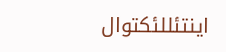اینتئللئکتوال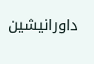داورانیشین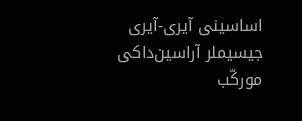اساسینی آیری-آیری جیسیملر آراسین‌داکی مورکّب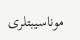موناسیبتلری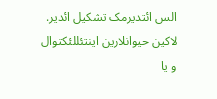الس ائتدیرمک تشکیل ائدیر. لاکین حیوانلارین اینتئللئکتوال و یا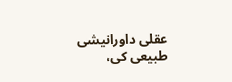عقلی داورانیشی طبیعی کی،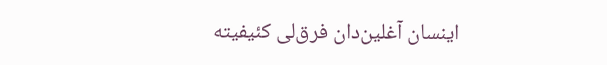اینسان آغلین‌دان فرق‌لی کئیفیته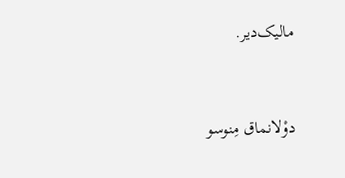مالیک‌دیر.


دوْلانماق مِنوسو